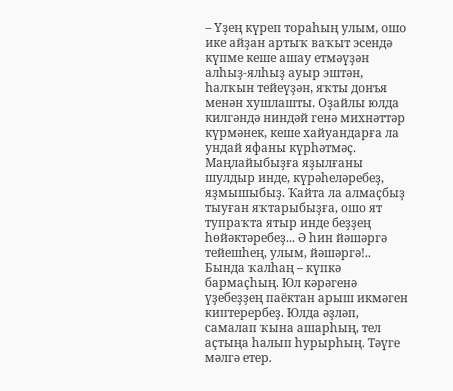– Үҙең күреп тораһың улым, ошо ике айҙан артыҡ ваҡыт эсендә күпме кеше ашау етмәүҙән алһыҙ-ялһыҙ ауыр эштән, һалҡын тейеүҙән, яҡты донъя менән хушлашты. Оҙайлы юлда килгәндә ниндәй генә михнәттәр күрмәнек, кеше хайуандарға ла ундай яфаны күрһәтмәҫ. Маңлайыбыҙға яҙылғаны шулдыр инде, күрәһеләребеҙ, яҙмышыбыҙ. Ҡайта ла алмаҫбыҙ тыуған яҡтарыбыҙға, ошо ят тупраҡта ятыр инде беҙҙең һөйәктәребеҙ... Ә һин йәшәргә тейешһең, улым, йәшәргә!.. Бында ҡалһаң – күпкә бармаҫһың. Юл кәрәгенә үҙебеҙҙең паёктан арыш икмәген киптерербеҙ. Юлда әҙләп, самалап ҡына ашарһың, тел аҫтыңа һалып һурырһың. Тәүге мәлгә етер.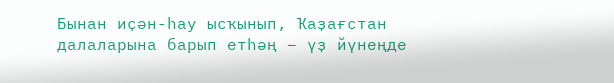Бынан иҫән-һау ысҡынып, Ҡаҙағстан далаларына барып етһәң – үҙ йүнеңде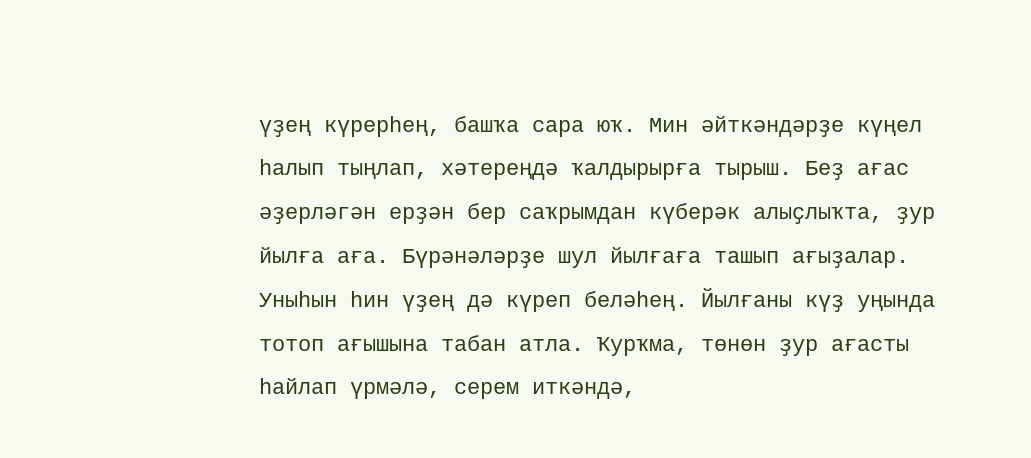үҙең күрерһең, башҡа сара юҡ. Мин әйткәндәрҙе күңел һалып тыңлап, хәтереңдә ҡалдырырға тырыш. Беҙ ағас әҙерләгән ерҙән бер саҡрымдан күберәк алыҫлыҡта, ҙур йылға аға. Бүрәнәләрҙе шул йылғаға ташып ағыҙалар. Уныһын һин үҙең дә күреп беләһең. Йылғаны күҙ уңында тотоп ағышына табан атла. Ҡурҡма, төнөн ҙур ағасты һайлап үрмәлә, серем иткәндә,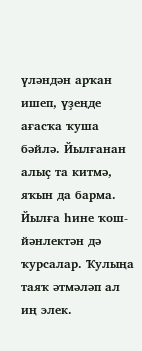үләндән арҡан ишеп, үҙеңде ағасҡа ҡуша бәйлә. Йылғанан алыҫ та китмә, яҡын да барма. Йылға һине ҡош-йәнлектән дә ҡурсалар. Ҡулыңа таяҡ әтмәләп ал иң элек.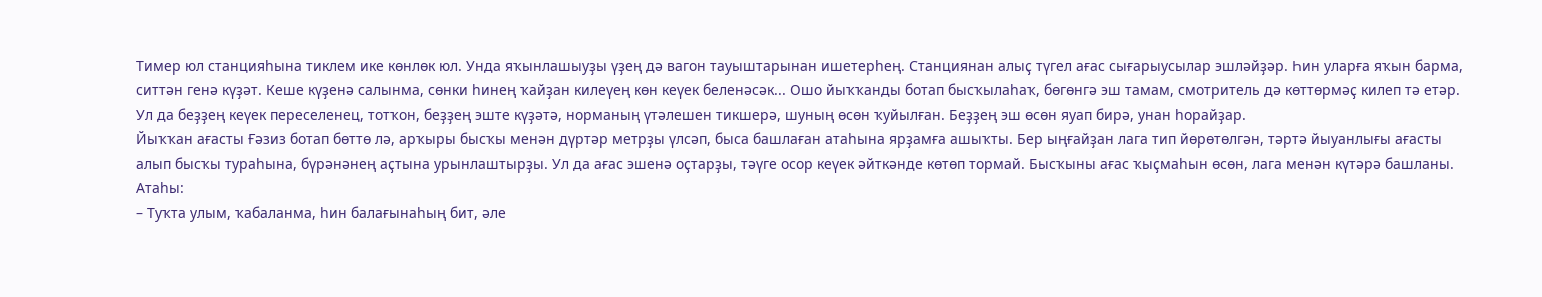Тимер юл станцияһына тиклем ике көнлөк юл. Унда яҡынлашыуҙы үҙең дә вагон тауыштарынан ишетерһең. Станциянан алыҫ түгел ағас сығарыусылар эшләйҙәр. Һин уларға яҡын барма, ситтән генә күҙәт. Кеше күҙенә салынма, сөнки һинең ҡайҙан килеүең көн кеүек беленәсәк... Ошо йыҡҡанды ботап бысҡылаһаҡ, бөгөнгә эш тамам, смотритель дә көттөрмәҫ килеп тә етәр. Ул да беҙҙең кеүек переселенец, тотҡон, беҙҙең эште күҙәтә, норманың үтәлешен тикшерә, шуның өсөн ҡуйылған. Беҙҙең эш өсөн яуап бирә, унан һорайҙар.
Йыҡҡан ағасты Ғәзиз ботап бөттө лә, арҡыры бысҡы менән дүртәр метрҙы үлсәп, быса башлаған атаһына ярҙамға ашыҡты. Бер ыңғайҙан лага тип йөрөтөлгән, тәртә йыуанлығы ағасты алып бысҡы тураһына, бүрәнәнең аҫтына урынлаштырҙы. Ул да ағас эшенә оҫтарҙы, тәүге осор кеүек әйткәнде көтөп тормай. Бысҡыны ағас ҡыҫмаһын өсөн, лага менән күтәрә башланы.
Атаһы:
– Туҡта улым, ҡабаланма, һин балағынаһың бит, әле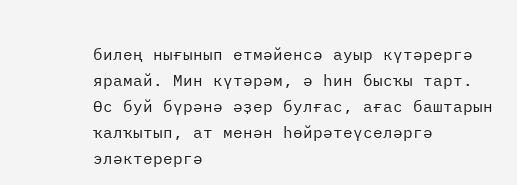билең нығынып етмәйенсә ауыр күтәрергә ярамай. Мин күтәрәм, ә һин бысҡы тарт.
Өс буй бүрәнә әҙер булғас, ағас баштарын ҡалҡытып, ат менән һөйрәтеүселәргә эләктерергә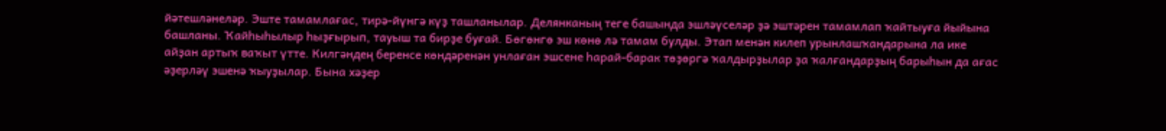йәтешләнеләр. Эште тамамлағас, тирә-йүнгә күҙ ташланылар. Делянканың теге башында эшләүселәр ҙә эштәрен тамамлап ҡайтыуға йыйына
башланы. Ҡайһыһылыр һыҙғырып, тауыш та бирҙе буғай. Бөгөнгө эш көнө лә тамам булды. Этап менән килеп урынлашҡандарына ла ике айҙан артыҡ ваҡыт үтте. Килгәндең беренсе көндәренән унлаған эшсене һарай-барак төҙөргә ҡалдырҙылар ҙа ҡалғандарҙың барыһын да ағас әҙерләү эшенә ҡыуҙылар. Бына хәҙер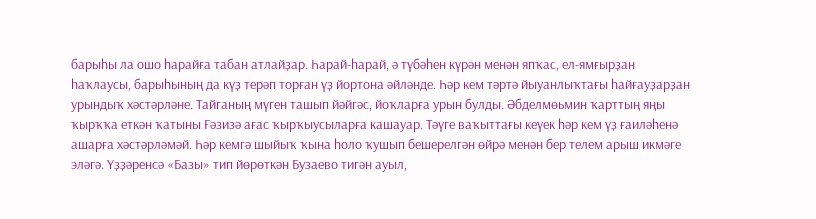барыһы ла ошо һарайға табан атлайҙар. Һарай-һарай, ә түбәһен күрән менән япҡас, ел-ямғырҙан һаҡлаусы, барыһының да күҙ терәп торған үҙ йортона әйләнде. Һәр кем тәртә йыуанлыҡтағы һайғауҙарҙан урындыҡ хәстәрләне. Тайганың мүген ташып йәйгәс, йоҡларға урын булды. Әбделмөьмин ҡарттың яңы ҡырҡҡа еткән ҡатыны Ғәзизә ағас ҡырҡыусыларға кашауар. Тәүге ваҡыттағы кеүек һәр кем үҙ ғаиләһенә ашарға хәстәрләмәй. Һәр кемгә шыйыҡ ҡына һоло ҡушып бешерелгән өйрә менән бер телем арыш икмәге эләгә. Үҙҙәренсә «Базы» тип йөрөткән Бузаево тигән ауыл,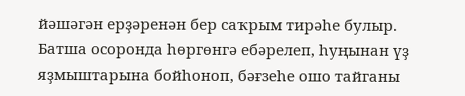йәшәгән ерҙәренән бер саҡрым тирәһе булыр. Батша осоронда һөргөнгә ебәрелеп, һуңынан үҙ яҙмыштарына бойһоноп, бәғзеһе ошо тайганы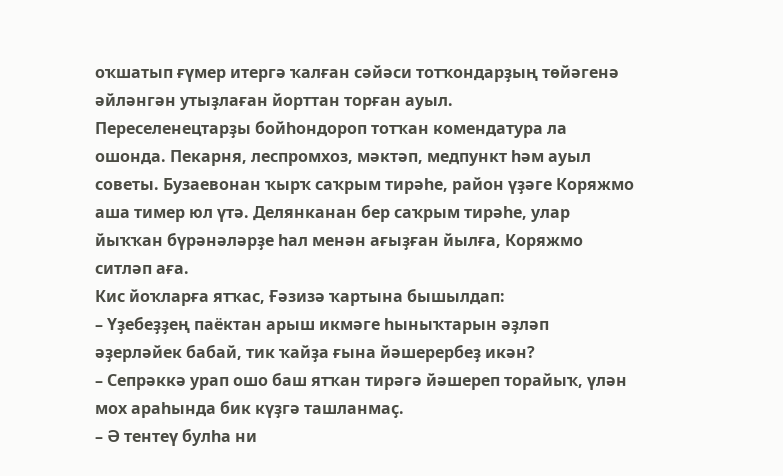оҡшатып ғүмер итергә ҡалған сәйәси тотҡондарҙың төйәгенә әйләнгән утыҙлаған йорттан торған ауыл.
Переселенецтарҙы бойһондороп тотҡан комендатура ла ошонда. Пекарня, леспромхоз, мәктәп, медпункт һәм ауыл советы. Бузаевонан ҡырҡ саҡрым тирәһе, район үҙәге Коряжмо аша тимер юл үтә. Делянканан бер саҡрым тирәһе, улар йыҡҡан бүрәнәләрҙе һал менән ағыҙған йылға, Коряжмо ситләп аға.
Кис йоҡларға ятҡас, Ғәзизә ҡартына бышылдап:
– Үҙебеҙҙең паёктан арыш икмәге һыныҡтарын әҙләп әҙерләйек бабай, тик ҡайҙа ғына йәшерербеҙ икән?
– Сепрәккә урап ошо баш ятҡан тирәгә йәшереп торайыҡ, үлән мох араһында бик күҙгә ташланмаҫ.
– Ә тентеү булһа ни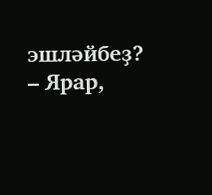эшләйбеҙ?
– Ярар,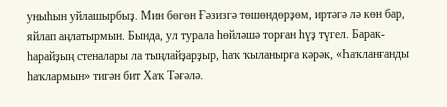уныһын уйлашырбыҙ. Мин бөгөн Ғәзизгә төшөндөрҙөм, иртәгә лә көн бар, яйлап аңлатырмын. Бында, ул турала һөйләшә торған һүҙ түгел. Барак-һарайҙың стеналары ла тыңлайҙарҙыр, һаҡ ҡыланырға кәрәк, «Һаҡланғанды һаҡлармын» тигән бит Хаҡ Тәғәлә.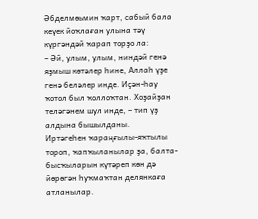Әбделмөьмин ҡарт, сабый бала кеүек йоҡлаған улына тәү күргәндәй ҡарап торҙо ла:
– Әй, улым, улым, ниндәй генә яҙмыш көтәлер һине, Аллаһ үҙе генә беләлер инде. Иҫән-һау ҡотол был ҡоллоҡтан. Хоҙайҙан теләгәнем шул инде, – тип үҙ алдына бышылданы.
Иртәгеһен ҡараңғылы-яҡтылы тороп, ҡапҡыланылар ҙа, балта-бысҡыларын күтәреп көн дә йөрөгән һуҡмаҡтан делянкаға атланылар.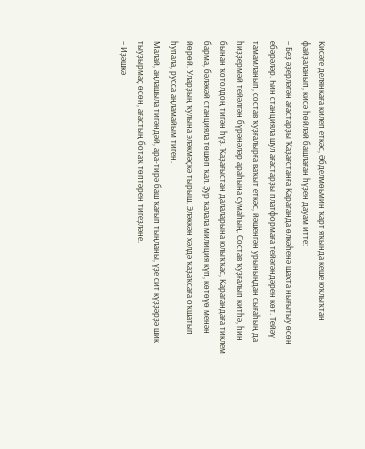Кисәге делянкаға килеп еткәс, Әбделмөьмин ҡарт яҡында кеше юҡлыҡтан файҙаланып, кисә һөйләй башлаған һүҙен дауам итте:
– Беҙ әҙерләгән ағастарҙы Ҡаҙағстанға Караганда өлкәһенә шахта нығытыу өсөн ебәрәләр. Һин станцияла шул ағастарҙы платформаға тейәгәндәрен көт. Тейәү тамамланып, состав ҡуҙғалырға ваҡыт еткәс, йәшенгән урыныңдан сығаһың да һиҙҙермәй тейәлгән бүрәнәләр араһына сумаһың. Состав ҡуҙғалып китһә, һин бынан ҡотолдоң тигән һүҙ. Ҡаҙағыстан далаларына юлыҡҡас, Карагандаға тиклем барма, бәләкәй станцияла төшөп ҡал. Ҙур ҡалала милиция күп, көтөүө менән йөрөй. Уларҙың ҡулына эләкмәҫкә тырыш. Эләккән хәлдә ҡаҙаҡсаға оҡшатып һупала, русса аңламайым тиген.
Малай, аңлашыла тигәндәй, ара-тирә баш ҡағып тыңланы, үҙе сит күҙҙәрҙә шик тыуҙырмаҫ өсөн, ағастың ботаҡ төптәрен тигеҙләне.
– Иҙәшкә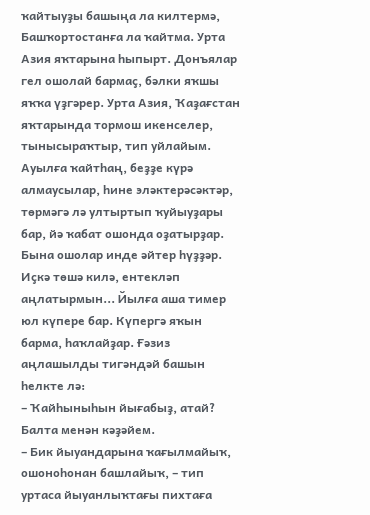ҡайтыуҙы башыңа ла килтермә, Башҡортостанға ла ҡайтма. Урта Азия яҡтарына һыпырт. Донъялар гел ошолай бармаҫ, бәлки яҡшы яҡҡа үҙгәрер. Урта Азия, Ҡаҙағстан яҡтарында тормош икенселер, тынысыраҡтыр, тип уйлайым. Ауылға ҡайтһаң, беҙҙе күрә алмаусылар, һине эләктерәсәктәр, төрмәгә лә ултыртып ҡуйыуҙары бар, йә ҡабат ошонда оҙатырҙар. Бына ошолар инде әйтер һүҙҙәр. Иҫкә төшә килә, ентекләп аңлатырмын... Йылға аша тимер юл күпере бар. Күпергә яҡын барма, һаҡлайҙар. Ғәзиз аңлашылды тигәндәй башын һелкте лә:
– Ҡайһыныһын йығабыҙ, атай? Балта менән кәҙәйем.
– Бик йыуандарына ҡағылмайыҡ, ошоноһонан башлайыҡ, – тип уртаса йыуанлыҡтағы пихтаға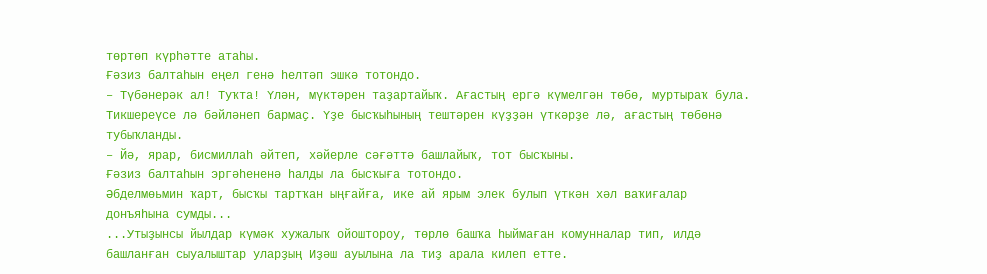төртөп күрһәтте атаһы.
Ғәзиз балтаһын еңел генә һелтәп эшкә тотондо.
– Түбәнерәк ал! Туҡта! Үлән, мүктәрен таҙартайыҡ. Ағастың ергә күмелгән төбө, муртыраҡ була. Тикшереүсе лә бәйләнеп бармаҫ. Үҙе бысҡыһының тештәрен күҙҙән үткәрҙе лә, ағастың төбөнә тубыҡланды.
– Йә, ярар, бисмиллаһ әйтеп, хәйерле сәғәттә башлайыҡ, тот бысҡыны.
Ғәзиз балтаһын эргәһененә һалды ла бысҡыға тотондо.
Әбделмөьмин ҡарт, бысҡы тартҡан ыңғайға, ике ай ярым элек булып үткән хәл ваҡиғалар донъяһына сумды...
...Утыҙынсы йылдар күмәк хужалыҡ ойоштороу, төрлө башҡа һыймаған комунналар тип, илдә башланған сыуалыштар уларҙың Иҙәш ауылына ла тиҙ арала килеп етте.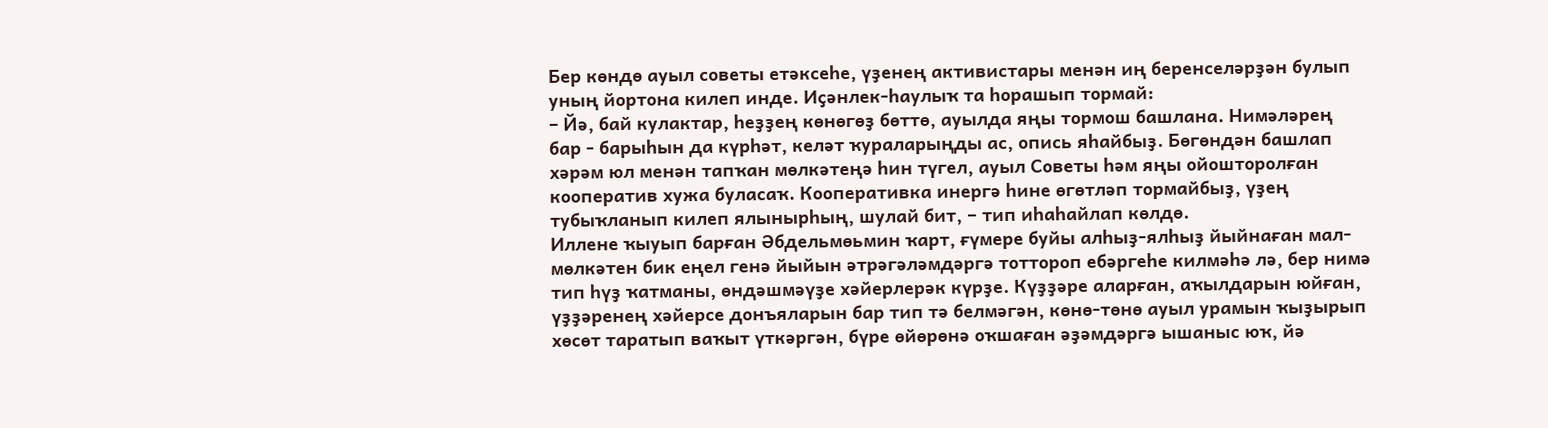Бер көндө ауыл советы етәксеһе, үҙенең активистары менән иң беренселәрҙән булып уның йортона килеп инде. Иҫәнлек-һаулыҡ та һорашып тормай:
– Йә, бай кулактар, һеҙҙең көнөгөҙ бөттө, ауылда яңы тормош башлана. Нимәләрең бар - барыһын да күрһәт, келәт ҡураларыңды ас, опись яһайбыҙ. Бөгөндән башлап хәрәм юл менән тапҡан мөлкәтеңә һин түгел, ауыл Советы һәм яңы ойошторолған кооператив хужа буласаҡ. Кооперативка инергә һине өгөтләп тормайбыҙ, үҙең тубыҡланып килеп ялынырһың, шулай бит, – тип иһаһайлап көлдө.
Иллене ҡыуып барған Әбдельмөьмин ҡарт, ғүмере буйы алһыҙ-ялһыҙ йыйнаған мал-мөлкәтен бик еңел генә йыйын әтрәгәләмдәргә тоттороп ебәргеһе килмәһә лә, бер нимә тип һүҙ ҡатманы, өндәшмәүҙе хәйерлерәк күрҙе. Күҙҙәре аларған, аҡылдарын юйған, үҙҙәренең хәйерсе донъяларын бар тип тә белмәгән, көнө-төнө ауыл урамын ҡыҙырып хөсөт таратып ваҡыт үткәргән, бүре өйөрөнә оҡшаған әҙәмдәргә ышаныс юҡ, йә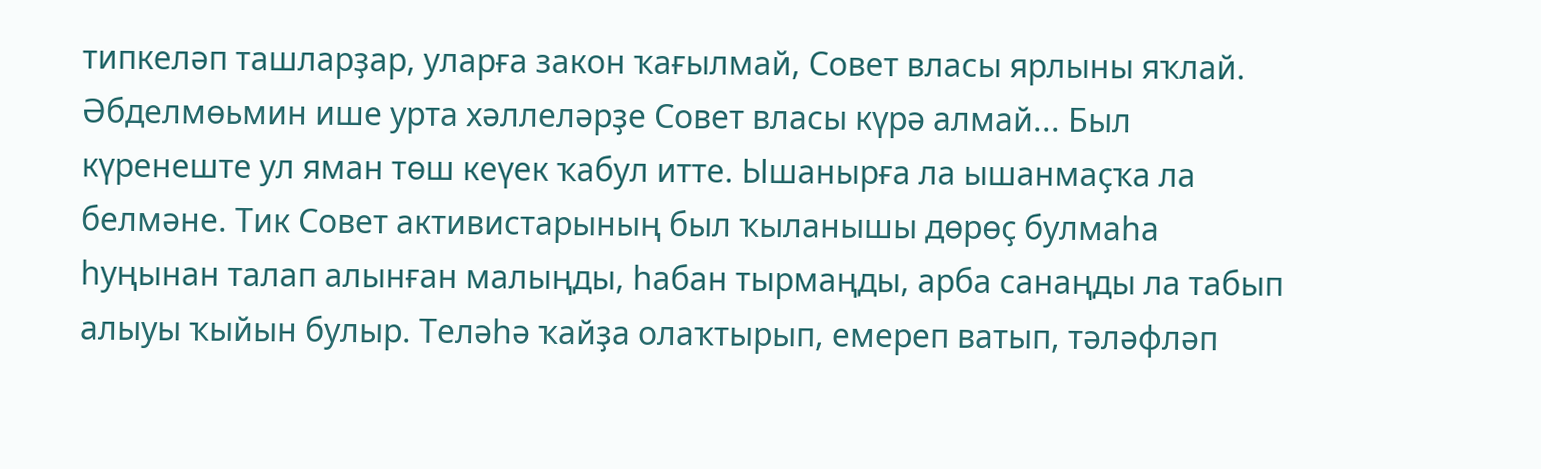типкеләп ташларҙар, уларға закон ҡағылмай, Совет власы ярлыны яҡлай. Әбделмөьмин ише урта хәллеләрҙе Совет власы күрә алмай... Был күренеште ул яман төш кеүек ҡабул итте. Ышанырға ла ышанмаҫҡа ла белмәне. Тик Совет активистарының был ҡыланышы дөрөҫ булмаһа һуңынан талап алынған малыңды, һабан тырмаңды, арба санаңды ла табып алыуы ҡыйын булыр. Теләһә ҡайҙа олаҡтырып, емереп ватып, тәләфләп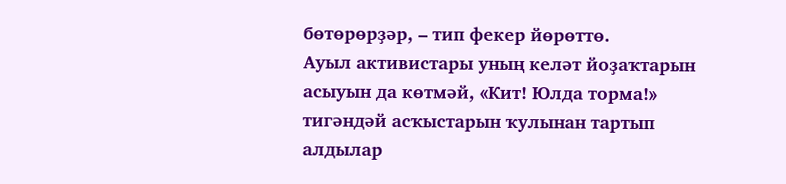бөтөрөрҙәр, – тип фекер йөрөттө.
Ауыл активистары уның келәт йоҙаҡтарын асыуын да көтмәй, «Кит! Юлда торма!» тигәндәй асҡыстарын ҡулынан тартып алдылар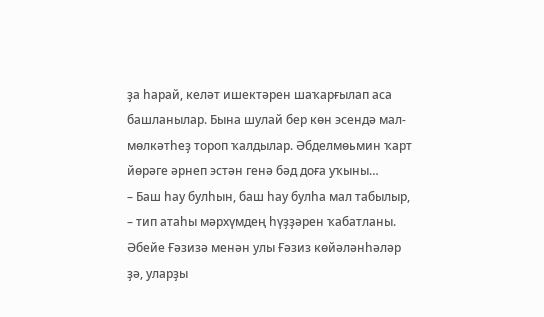ҙа һарай, келәт ишектәрен шаҡарғылап аса башланылар. Бына шулай бер көн эсендә мал-мөлкәтһеҙ тороп ҡалдылар. Әбделмөьмин ҡарт йөрәге әрнеп эстән генә бәд доға уҡыны…
– Баш һау булһын, баш һау булһа мал табылыр, – тип атаһы мәрхүмдең һүҙҙәрен ҡабатланы.
Әбейе Ғәзизә менән улы Ғәзиз көйәләнһәләр ҙә, уларҙы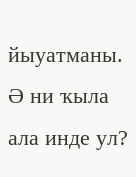йыуатманы. Ә ни ҡыла ала инде ул?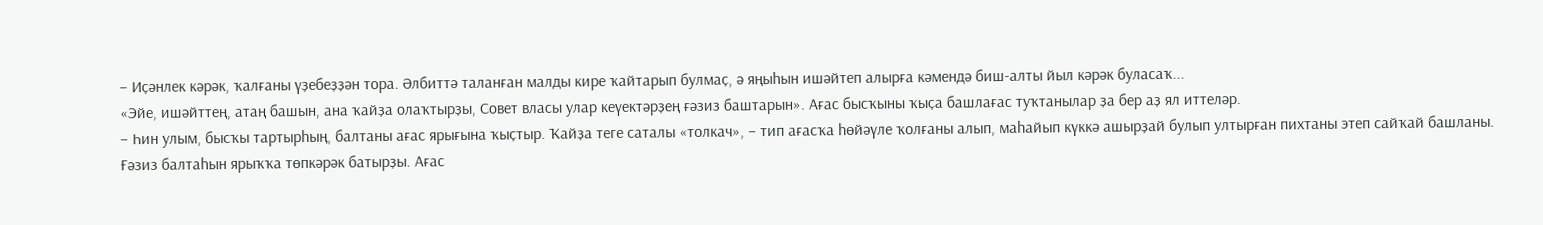– Иҫәнлек кәрәк, ҡалғаны үҙебеҙҙән тора. Әлбиттә таланған малды кире ҡайтарып булмаҫ, ә яңыһын ишәйтеп алырға кәмендә биш-алты йыл кәрәк буласаҡ...
«Эйе, ишәйттең, атаң башын, ана ҡайҙа олаҡтырҙы, Совет власы улар кеүектәрҙең ғәзиз баштарын». Ағас бысҡыны ҡыҫа башлағас туҡтанылар ҙа бер аҙ ял иттеләр.
– Һин улым, бысҡы тартырһың, балтаны ағас ярығына ҡыҫтыр. Ҡайҙа теге саталы «толкач», – тип ағасҡа һөйәүле ҡолғаны алып, маһайып күккә ашырҙай булып ултырған пихтаны этеп сайҡай башланы.
Ғәзиз балтаһын ярыҡҡа төпкәрәк батырҙы. Ағас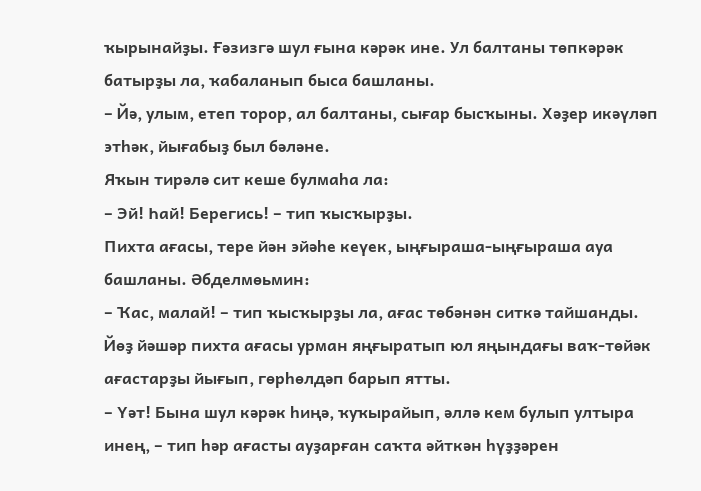ҡырынайҙы. Ғәзизгә шул ғына кәрәк ине. Ул балтаны төпкәрәк батырҙы ла, ҡабаланып быса башланы.
– Йә, улым, етеп торор, ал балтаны, сығар бысҡыны. Хәҙер икәүләп этһәк, йығабыҙ был бәләне.
Яҡын тирәлә сит кеше булмаһа ла:
– Эй! Һай! Берегись! – тип ҡысҡырҙы.
Пихта ағасы, тере йән эйәһе кеүек, ыңғыраша-ыңғыраша ауа башланы. Әбделмөьмин:
– Ҡас, малай! – тип ҡысҡырҙы ла, ағас төбәнән ситкә тайшанды.
Йөҙ йәшәр пихта ағасы урман яңғыратып юл яңындағы ваҡ-төйәк ағастарҙы йығып, гөрһөлдәп барып ятты.
– Үәт! Бына шул кәрәк һиңә, ҡуҡырайып, әллә кем булып ултыра инең, – тип һәр ағасты ауҙарған саҡта әйткән һүҙҙәрен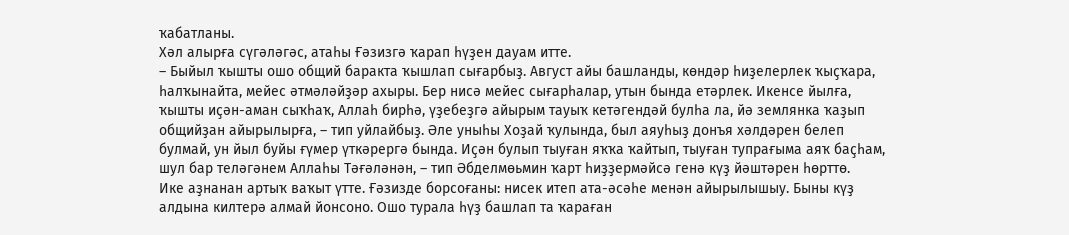ҡабатланы.
Хәл алырға сүгәләгәс, атаһы Ғәзизгә ҡарап һүҙен дауам итте.
– Быйыл ҡышты ошо общий баракта ҡышлап сығарбыҙ. Август айы башланды, көндәр һиҙелерлек ҡыҫҡара, һалҡынайта, мейес әтмәләйҙәр ахыры. Бер нисә мейес сығарһалар, утын бында етәрлек. Икенсе йылға, ҡышты иҫән-аман сыҡһаҡ, Аллаһ бирһә, үҙебеҙгә айырым тауыҡ кетәгендәй булһа ла, йә землянка ҡаҙып общийҙан айырылырға, – тип уйлайбыҙ. Әле уныһы Хоҙай ҡулында, был аяуһыҙ донъя хәлдәрен белеп булмай, ун йыл буйы ғүмер үткәрергә бында. Иҫән булып тыуған яҡҡа ҡайтып, тыуған тупрағыма аяҡ баҫһам, шул бар теләгәнем Аллаһы Тәғәләнән, – тип Әбделмөьмин ҡарт һиҙҙермәйсә генә күҙ йәштәрен һөрттө.
Ике аҙнанан артыҡ ваҡыт үтте. Ғәзизде борсоғаны: нисек итеп ата-әсәһе менән айырылышыу. Быны күҙ алдына килтерә алмай йонсоно. Ошо турала һүҙ башлап та ҡараған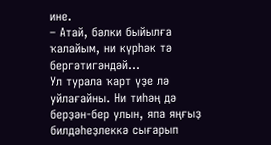ине.
– Атай, бәлки быйылға ҡалайым, ни күрһәк тә бергәтигәндәй...
Ул турала ҡарт үҙе лә уйлағайны. Ни тиһәң дә берҙән-бер улын, япа яңғыҙ билдәһеҙлеккә сығарып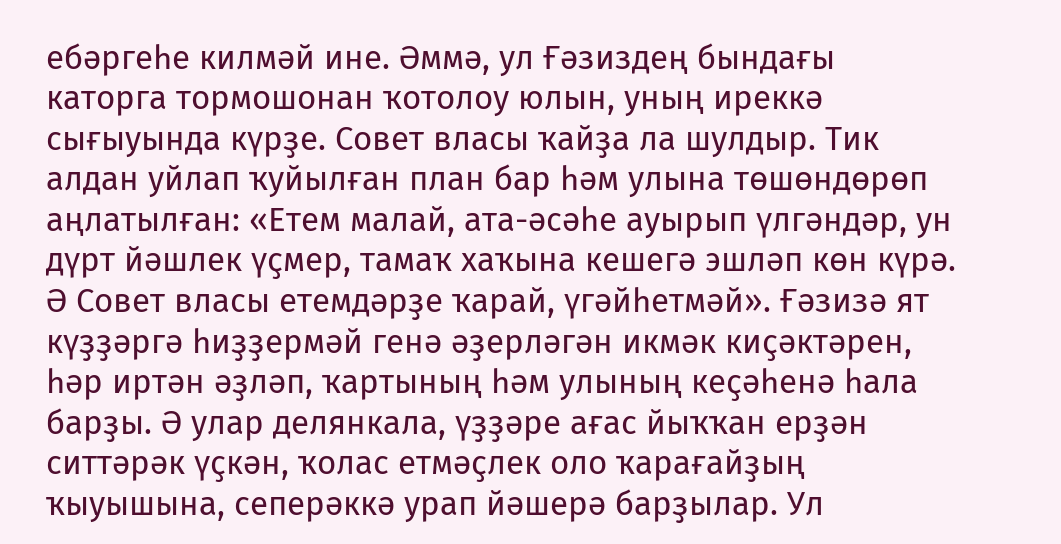ебәргеһе килмәй ине. Әммә, ул Ғәзиздең бындағы каторга тормошонан ҡотолоу юлын, уның иреккә сығыуында күрҙе. Совет власы ҡайҙа ла шулдыр. Тик алдан уйлап ҡуйылған план бар һәм улына төшөндөрөп аңлатылған: «Етем малай, ата-әсәһе ауырып үлгәндәр, ун дүрт йәшлек үҫмер, тамаҡ хаҡына кешегә эшләп көн күрә. Ә Совет власы етемдәрҙе ҡарай, үгәйһетмәй». Ғәзизә ят күҙҙәргә һиҙҙермәй генә әҙерләгән икмәк киҫәктәрен, һәр иртән әҙләп, ҡартының һәм улының кеҫәһенә һала барҙы. Ә улар делянкала, үҙҙәре ағас йыҡҡан ерҙән ситтәрәк үҫкән, ҡолас етмәҫлек оло ҡарағайҙың ҡыуышына, сеперәккә урап йәшерә барҙылар. Ул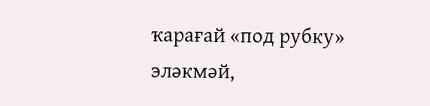ҡарағай «под рубку» эләкмәй,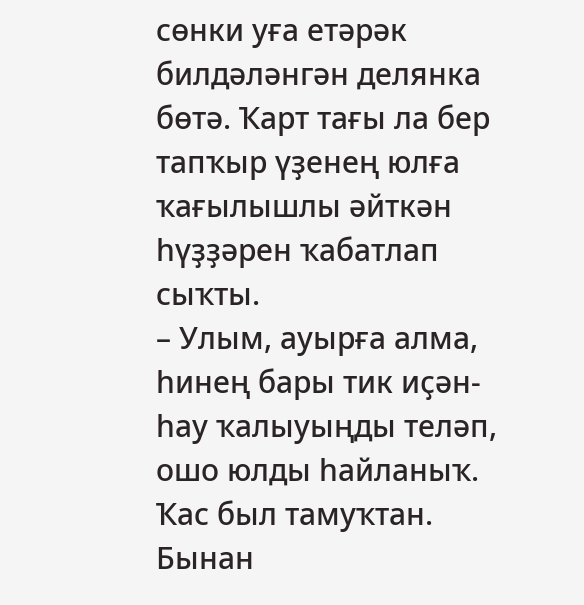сөнки уға етәрәк билдәләнгән делянка бөтә. Ҡарт тағы ла бер тапҡыр үҙенең юлға ҡағылышлы әйткән һүҙҙәрен ҡабатлап сыҡты.
– Улым, ауырға алма, һинең бары тик иҫән-һау ҡалыуыңды теләп, ошо юлды һайланыҡ. Ҡас был тамуҡтан. Бынан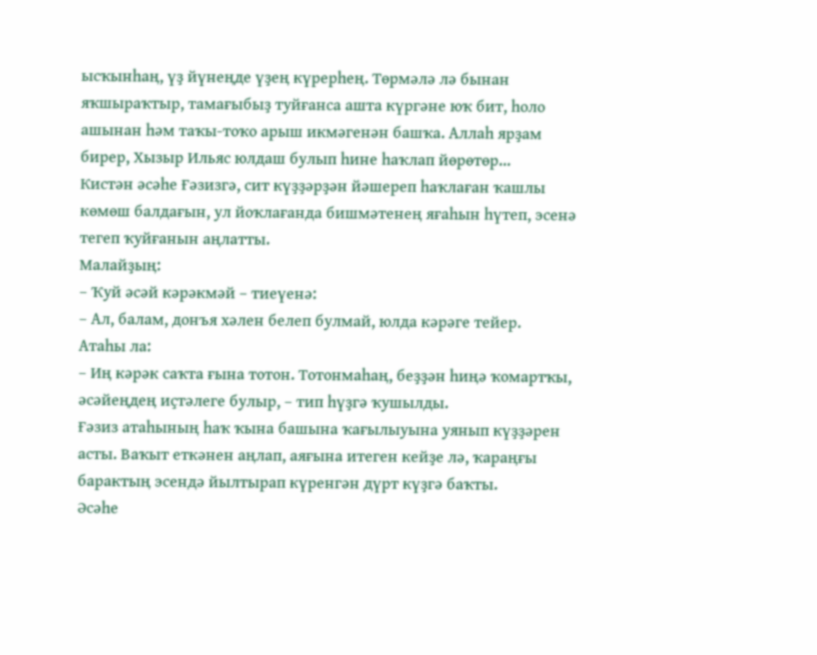ысҡынһаң, үҙ йүнеңде үҙең күрерһең. Төрмәлә лә бынан яҡшыраҡтыр, тамағыбыҙ туйғанса ашта күргәне юҡ бит, һоло ашынан һәм таҡы-тоҡо арыш икмәгенән башҡа. Аллаһ ярҙам бирер, Хызыр Ильяс юлдаш булып һине һаҡлап йөрөтөр...
Кистән әсәһе Ғәзизгә, сит күҙҙәрҙән йәшереп һаҡлаған ҡашлы көмөш балдағын, ул йоҡлағанда бишмәтенең яғаһын һүтеп, эсенә тегеп ҡуйғанын аңлатты.
Малайҙың:
– Ҡуй әсәй кәрәкмәй – тиеүенә:
– Ал, балам, донъя хәлен белеп булмай, юлда кәрәге тейер.
Атаһы ла:
– Иң кәрәк саҡта ғына тотон. Тотонмаһаң, беҙҙән һиңә ҡомартҡы, әсәйеңдең иҫтәлеге булыр, – тип һүҙгә ҡушылды.
Ғәзиз атаһының һаҡ ҡына башына ҡағылыуына уянып күҙҙәрен асты. Ваҡыт еткәнен аңлап, аяғына итеген кейҙе лә, ҡараңғы барактың эсендә йылтырап күренгән дүрт күҙгә баҡты.
Әсәһе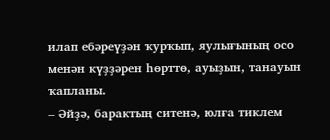илап ебәреүҙән ҡурҡып, яулығының осо менән күҙҙәрен һөрттө, ауыҙын, танауын ҡапланы.
– Әйҙә, барактың ситенә, юлға тиклем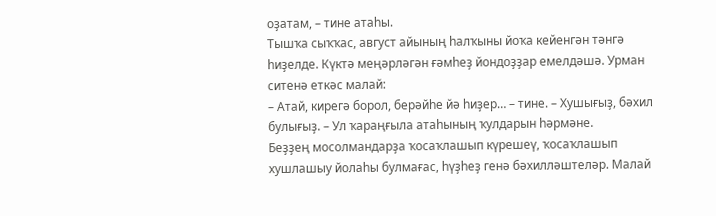оҙатам, – тине атаһы.
Тышҡа сыҡҡас, август айының һалҡыны йоҡа кейенгән тәнгә һиҙелде. Күктә меңәрләгән ғәмһеҙ йондоҙҙар емелдәшә. Урман ситенә еткәс малай:
– Атай, кирегә борол, берәйһе йә һиҙер… – тине. – Хушығыҙ, бәхил булығыҙ. – Ул ҡараңғыла атаһының ҡулдарын һәрмәне.
Беҙҙең мосолмандарҙа ҡосаҡлашып күрешеү, ҡосаҡлашып хушлашыу йолаһы булмағас, һүҙһеҙ генә бәхилләштеләр. Малай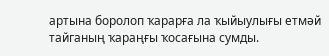артына боролоп ҡарарға ла ҡыйыулығы етмәй тайганың ҡараңғы ҡосағына сумды.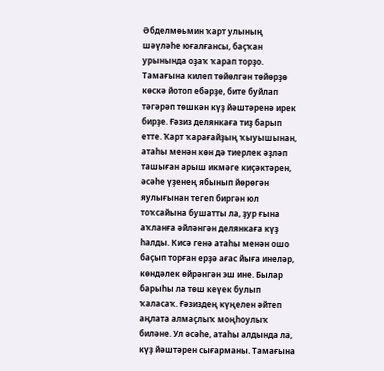Әбделмөьмин ҡарт улының шәүләһе юғалғансы, баҫҡан урынында оҙаҡ ҡарап торҙо. Тамағына килеп төйөлгән төйөрҙө көскә йотоп ебәрҙе, бите буйлап тәгәрәп төшкән күҙ йәштәренә ирек бирҙе. Ғәзиз делянкаға тиҙ барып етте. Ҡарт ҡарағайҙың ҡыуышынан, атаһы менән көн дә тиерлек әҙләп ташыған арыш икмәге киҫәктәрен, әсәһе үҙенең ябынып йөрөгән яулығынан тегеп биргән юл тоҡсайына бушатты ла, ҙур ғына аҡланға әйләнгән делянкаға күҙ һалды. Кисә генә атаһы менән ошо баҫып торған ерҙә ағас йыға инеләр, көндәлек өйрәнгән эш ине. Былар барыһы ла төш кеүек булып ҡаласаҡ. Ғәзиздең күңелен әйтеп аңлата алмаҫлыҡ моңһоулыҡ биләне. Ул әсәһе, атаһы алдында ла, күҙ йәштәрен сығарманы. Тамағына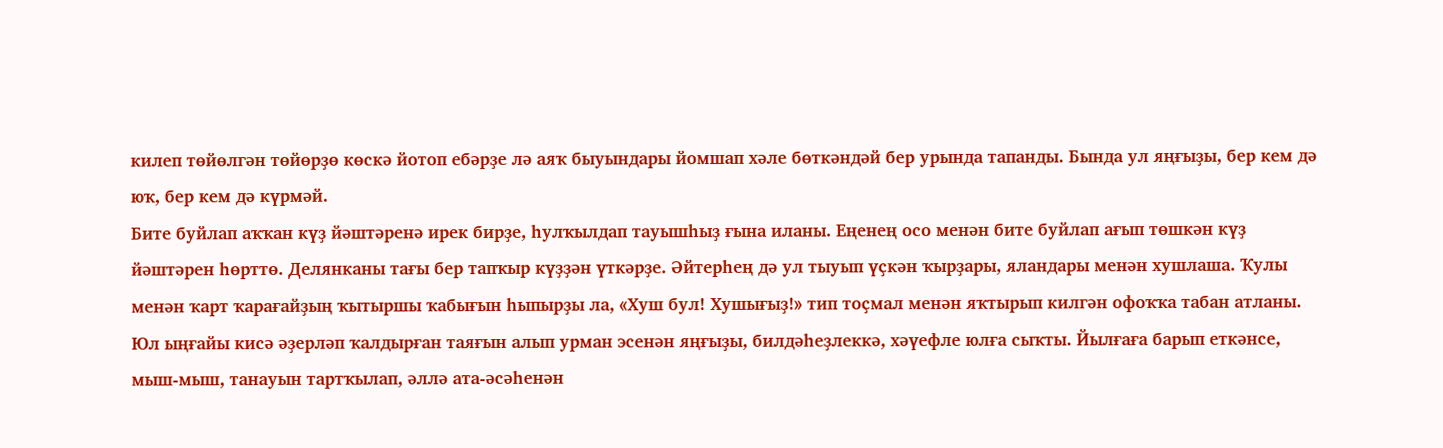килеп төйөлгән төйөрҙө көскә йотоп ебәрҙе лә аяҡ быуындары йомшап хәле бөткәндәй бер урында тапанды. Бында ул яңғыҙы, бер кем дә юҡ, бер кем дә күрмәй.
Бите буйлап аҡҡан күҙ йәштәренә ирек бирҙе, һулҡылдап тауышһыҙ ғына иланы. Еңенең осо менән бите буйлап ағып төшкән күҙ йәштәрен һөрттө. Делянканы тағы бер тапҡыр күҙҙән үткәрҙе. Әйтерһең дә ул тыуып үҫкән ҡырҙары, яландары менән хушлаша. Ҡулы менән ҡарт ҡарағайҙың ҡытыршы ҡабығын һыпырҙы ла, «Хуш бул! Хушығыҙ!» тип тоҫмал менән яҡтырып килгән офоҡҡа табан атланы. Юл ыңғайы кисә әҙерләп ҡалдырған таяғын алып урман эсенән яңғыҙы, билдәһеҙлеккә, хәүефле юлға сыҡты. Йылғаға барып еткәнсе, мыш-мыш, танауын тартҡылап, әллә ата-әсәһенән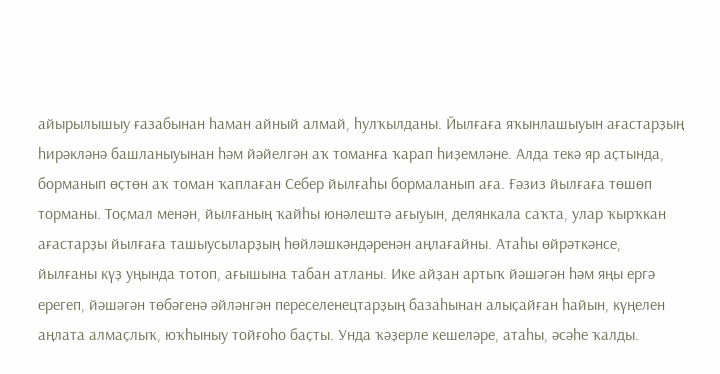айырылышыу ғазабынан һаман айный алмай, һулҡылданы. Йылғаға яҡынлашыуын ағастарҙың һирәкләнә башланыуынан һәм йәйелгән аҡ томанға ҡарап һиҙемләне. Алда текә яр аҫтында, борманып өҫтөн аҡ томан ҡаплаған Себер йылғаһы бормаланып аға. Ғәзиз йылғаға төшөп торманы. Тоҫмал менән, йылғаның ҡайһы юнәлештә ағыуын, делянкала саҡта, улар ҡырҡкан ағастарҙы йылғаға ташыусыларҙың һөйләшкәндәренән аңлағайны. Атаһы өйрәткәнсе,
йылғаны күҙ уңында тотоп, ағышына табан атланы. Ике айҙан артыҡ йәшәгән һәм яңы ергә ерегеп, йәшәгән төбәгенә әйләнгән переселенецтарҙың базаһынан алыҫайған һайын, күңелен аңлата алмаҫлыҡ, юҡһыныу тойғоһо баҫты. Унда ҡәҙерле кешеләре, атаһы, әсәһе ҡалды.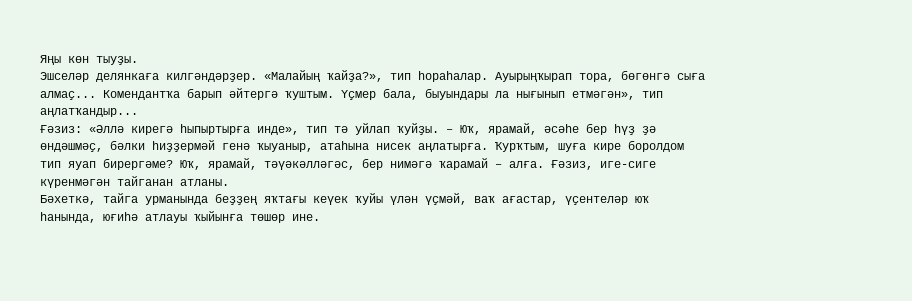Яңы көн тыуҙы.
Эшселәр делянкаға килгәндәрҙер. «Малайың ҡайҙа?», тип һораһалар. Ауырыңҡырап тора, бөгөнгә сыға алмаҫ... Комендантҡа барып әйтергә ҡуштым. Үҫмер бала, быуындары ла нығынып етмәгән», тип аңлатҡандыр...
Ғәзиз: «Әллә кирегә һыпыртырға инде», тип тә уйлап ҡуйҙы. – Юҡ, ярамай, әсәһе бер һүҙ ҙә өндәшмәҫ, бәлки һиҙҙермәй генә ҡыуаныр, атаһына нисек аңлатырға. Ҡурҡтым, шуға кире боролдом тип яуап бирергәме? Юҡ, ярамай, тәүәкәлләгәс, бер нимәгә ҡарамай – алға. Ғәзиз, иге-сиге күренмәгән тайганан атланы.
Бәхеткә, тайга урманында беҙҙең яҡтағы кеүек ҡуйы үлән үҫмәй, ваҡ ағастар, үҫентеләр юҡ һанында, юғиһә атлауы ҡыйынға төшөр ине.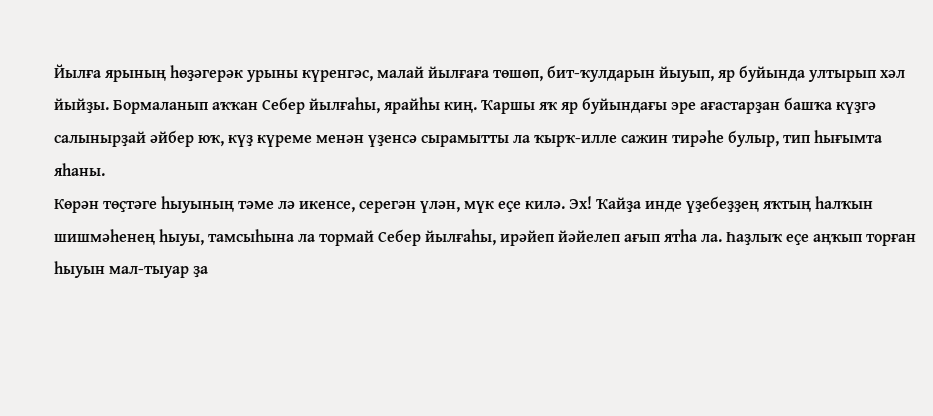Йылға ярының һөҙәгерәк урыны күренгәс, малай йылғаға төшөп, бит-ҡулдарын йыуып, яр буйында ултырып хәл йыйҙы. Бормаланып аҡҡан Себер йылғаһы, ярайһы киң. Ҡаршы яҡ яр буйындағы эре ағастарҙан башҡа күҙгә салынырҙай әйбер юҡ, күҙ күреме менән үҙенсә сырамытты ла ҡырҡ-илле сажин тирәһе булыр, тип һығымта яһаны.
Көрән төҫтәге һыуының тәме лә икенсе, серегән үлән, мүк еҫе килә. Эх! Ҡайҙа инде үҙебеҙҙең яҡтың һалҡын шишмәһенең һыуы, тамсыһына ла тормай Себер йылғаһы, ирәйеп йәйелеп ағып ятһа ла. Һаҙлыҡ еҫе аңҡып торған һыуын мал-тыуар ҙа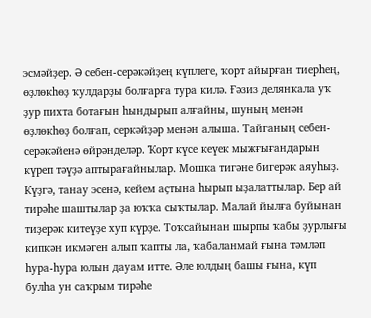эсмәйҙер. Ә себен-серәкәйҙең күплеге, ҡорт айырған тиерһең, өҙлөкһөҙ ҡулдарҙы болғарға тура килә. Ғәзиз делянкала уҡ ҙур пихта ботағын һындырып алғайны, шуның менән өҙлөкһөҙ болғап, серкәйҙәр менән алыша. Тайганың себен-серәкәйенә өйрәнделәр. Ҡорт күсе кеүек мыжғығандарын күреп тәүҙә аптырағайнылар. Мошка тигәне бигерәк аяуһыҙ. Күҙгә, танау эсенә, кейем аҫтына һырып ыҙалаттылар. Бер ай тирәһе шаштылар ҙа юҡҡа сыҡтылар. Малай йылға буйынан тиҙерәк китеүҙе хуп күрҙе. Тоҡсайынан шырпы ҡабы ҙурлығы кипкән икмәген алып ҡапты ла, ҡабаланмай ғына тәмләп һура-һура юлын дауам итте. Әле юлдың башы ғына, күп булһа ун саҡрым тирәһе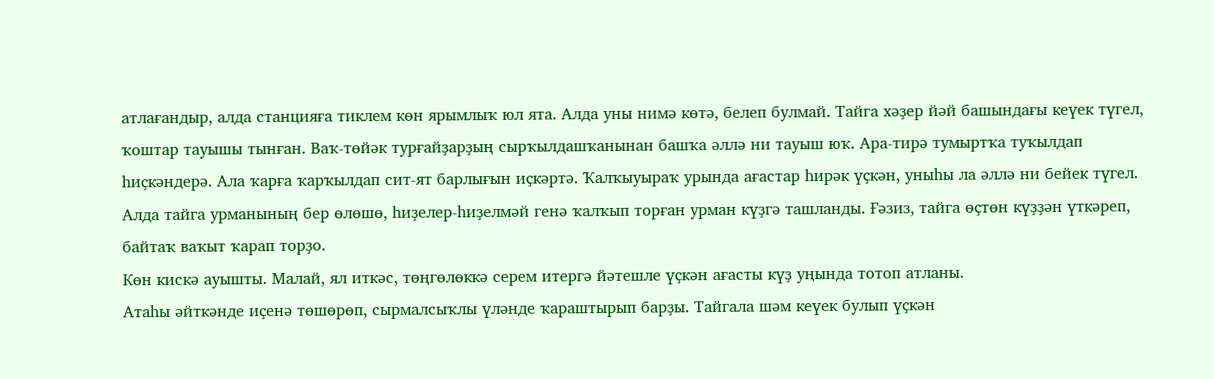атлағандыр, алда станцияға тиклем көн ярымлыҡ юл ята. Алда уны нимә көтә, белеп булмай. Тайга хәҙер йәй башындағы кеүек түгел, ҡоштар тауышы тынған. Ваҡ-төйәк турғайҙарҙың сырҡылдашҡанынан башҡа әллә ни тауыш юҡ. Ара-тирә тумыртҡа туҡылдап һиҫкәндерә. Ала ҡарға ҡарҡылдап сит-ят барлығын иҫкәртә. Ҡалҡыуыраҡ урында ағастар һирәк үҫкән, уныһы ла әллә ни бейек түгел. Алда тайга урманының бер өлөшө, һиҙелер-һиҙелмәй генә ҡалҡып торған урман күҙгә ташланды. Ғәзиз, тайга өҫтөн күҙҙән үткәреп, байтаҡ ваҡыт ҡарап торҙо.
Көн кискә ауышты. Малай, ял иткәс, төңгөлөккә серем итергә йәтешле үҫкән ағасты күҙ уңында тотоп атланы.
Атаһы әйткәнде иҫенә төшөрөп, сырмалсыҡлы үләнде ҡараштырып барҙы. Тайгала шәм кеүек булып үҫкән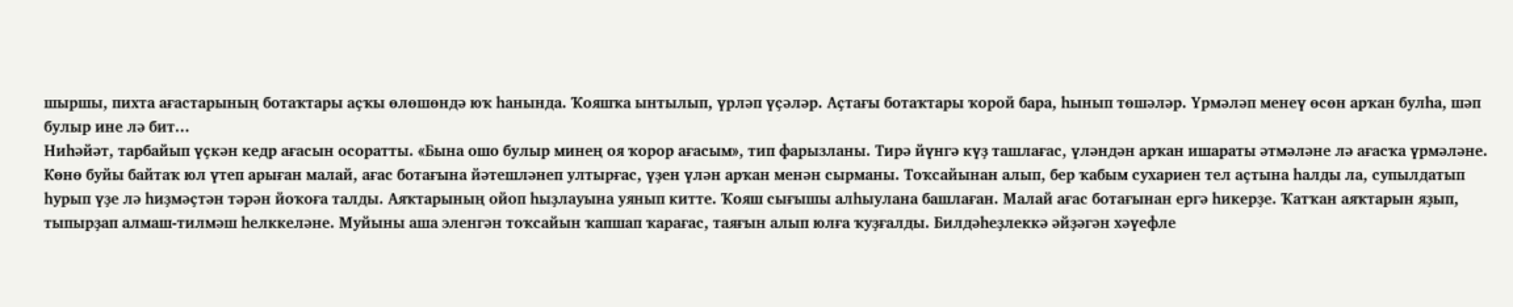шыршы, пихта ағастарының ботаҡтары аҫҡы өлөшөндә юҡ һанында. Ҡояшҡа ынтылып, үрләп үҫәләр. Аҫтағы ботаҡтары ҡорой бара, һынып төшәләр. Үрмәләп менеү өсөн арҡан булһа, шәп булыр ине лә бит...
Ниһәйәт, тарбайып үҫкән кедр ағасын осоратты. «Бына ошо булыр минең оя ҡорор ағасым», тип фарызланы. Тирә йүнгә күҙ ташлағас, үләндән арҡан ишараты әтмәләне лә ағасҡа үрмәләне. Көнө буйы байтаҡ юл үтеп арыған малай, ағас ботағына йәтешләнеп ултырғас, үҙен үлән арҡан менән сырманы. Тоҡсайынан алып, бер ҡабым сухариен тел аҫтына һалды ла, супылдатып һурып үҙе лә һиҙмәҫтән тәрән йоҡоға талды. Аяҡтарының ойоп һыҙлауына уянып китте. Ҡояш сығышы алһыулана башлаған. Малай ағас ботағынан ергә һикерҙе. Ҡатҡан аяҡтарын яҙып, тыпырҙап алмаш-тилмәш һелккеләне. Муйыны аша эленгән тоҡсайын ҡапшап ҡарағас, таяғын алып юлға ҡуҙғалды. Билдәһеҙлеккә әйҙәгән хәүефле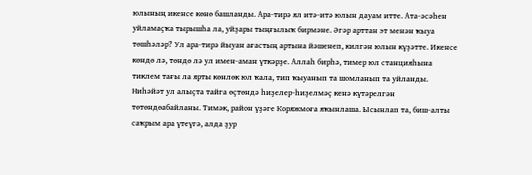юлының икенсе көнө башланды. Ара-тирә ял итә-итә юлын дауам итте. Ата-әсәһен уйламаҫҡа тырышһа ла, уйҙары тыңғылыҡ бирмәне. Әгәр арттан эт менән ҡыуа төшһәләр? Ул ара-тирә йыуан ағастың артына йәшенеп, килгән юлын күҙәтте. Икенсе көндө лә, төндө лә ул имен-аман үткәрҙе. Аллаһ бирһә, тимер юл станцияһына тиклем тағы ла ярты көнлөк юл ҡала, тип ҡыуанып та шомланып та уйланды. Ниһәйәт ул алыҫта тайга өҫтөндә һиҙелер-һиҙелмәҫ кенә күтәрелгән төтөндөабайланы. Тимәк, район үҙәге Коряжмоға яҡынлаша. Ысынлап та, биш-алты саҡрым ара үтеүгә, алда ҙур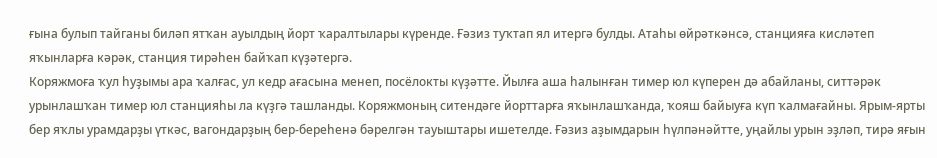ғына булып тайганы биләп ятҡан ауылдың йорт ҡаралтылары күренде. Ғәзиз туҡтап ял итергә булды. Атаһы өйрәткәнсә, станцияға кисләтеп яҡынларға кәрәк, станция тирәһен байҡап күҙәтергә.
Коряжмоға ҡул һуҙымы ара ҡалғас, ул кедр ағасына менеп, посёлокты күҙәтте. Йылға аша һалынған тимер юл күперен дә абайланы, ситтәрәк урынлашҡан тимер юл станцияһы ла күҙгә ташланды. Коряжмоның ситендәге йорттарға яҡынлашҡанда, ҡояш байыуға күп ҡалмағайны. Ярым-ярты бер яҡлы урамдарҙы үткәс, вагондарҙың бер-береһенә бәрелгән тауыштары ишетелде. Ғәзиз аҙымдарын һүлпәнәйтте, уңайлы урын эҙләп, тирә яғын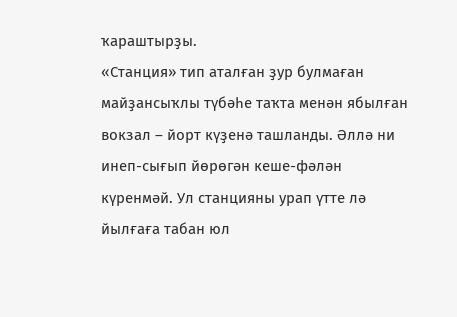ҡараштырҙы.
«Станция» тип аталған ҙур булмаған майҙансыҡлы түбәһе таҡта менән ябылған вокзал – йорт күҙенә ташланды. Әллә ни инеп-сығып йөрөгән кеше-фәлән күренмәй. Ул станцияны урап үтте лә йылғаға табан юл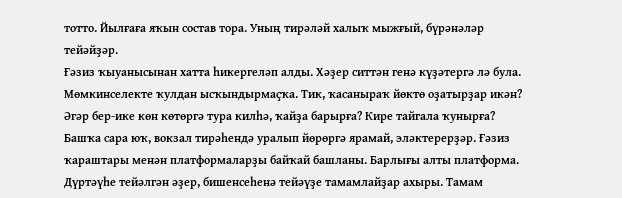тотто. Йылғаға яҡын состав тора. Уның тирәләй халыҡ мыжғый, бүрәнәләр тейәйҙәр.
Ғәзиз ҡыуанысынан хатта һикергеләп алды. Хәҙер ситтән генә күҙәтергә лә була. Мөмкинселекте ҡулдан ысҡындырмаҫҡа. Тик, ҡасаныраҡ йөктө оҙатырҙар икән? Әгәр бер-ике көн көтөргә тура килһә, ҡайҙа барырға? Кире тайгала ҡунырға? Башҡа сара юҡ, вокзал тирәһендә уралып йөрөргә ярамай, эләктерерҙәр. Ғәзиз ҡараштары менән платформаларҙы байҡай башланы. Барлығы алты платформа. Дүртәүһе тейәлгән әҙер, бишенсеһенә тейәүҙе тамамлайҙар ахыры. Тамам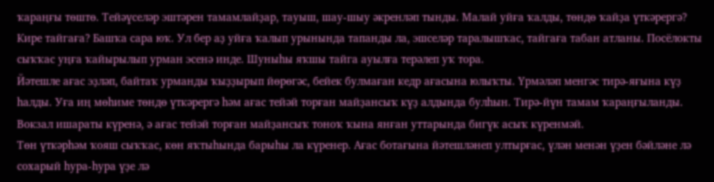ҡараңғы төштө. Тейәүселәр эштәрен тамамлайҙар, тауыш, шау-шыу әкренләп тынды. Малай уйға ҡалды, төндө ҡайҙа үткәрергә? Кире тайгаға? Башҡа сара юҡ. Ул бер аҙ уйға ҡалып урынында тапанды ла, эшселәр таралышҡас, тайгаға табан атланы. Посёлокты сыҡҡас уңға ҡайырылып урман эсенә инде. Шуныһы яҡшы тайга ауылға терәлеп уҡ тора.
Йәтешле ағас эҙләп, байтаҡ урманды ҡыҙҙырып йөрөгәс, бейек булмаған кедр ағасына юлыҡты. Үрмәләп менгәс тирә-яғына күҙ һалды. Уға иң мөһиме төндө үткәрергә һәм ағас тейәй торған майҙансыҡ күҙ алдында булһын. Тирә-йүн тамам ҡараңғыланды. Вокзал ишараты күренә, ә ағас тейәй торған майҙансыҡ тоноҡ ҡына янған уттарында бигүк асыҡ күренмәй.
Төн үткәрһәм ҡояш сыҡҡас, көн яҡтыһында барыһы ла күренер. Ағас ботағына йәтешләнеп ултырғас, үлән менән үҙен бәйләне лә сохарый һура-һура үҙе лә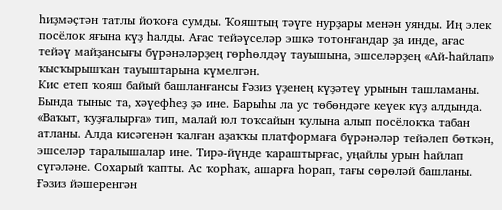һиҙмәҫтән татлы йоҡоға сумды. Ҡояштың тәүге нурҙары менән уянды. Иң элек посёлок яғына күҙ һалды. Ағас тейәүселәр эшкә тотонғандар ҙа инде, ағас тейәү майҙансығы бүрәнәләрҙең гөрһөлдәү тауышына, эшселәрҙең «Ай-һайлап» ҡысҡырышҡан тауыштарына күмелгән.
Кис етеп ҡояш байый башланғансы Ғәзиз үҙенең күҙәтеү урынын ташламаны. Бында тыныс та, хәүефһеҙ ҙә ине. Барыһы ла ус төбөндәге кеүек күҙ алдында. «Ваҡыт, ҡуҙғалырға» тип, малай юл тоҡсайын ҡулына алып посёлокҡа табан атланы. Алда кисәгенән ҡалған аҙаҡҡы платформаға бүрәнәләр тейәлеп бөткән, эшселәр таралышалар ине. Тирә-йүнде ҡараштырғас, уңайлы урын һайлап сүгәләне. Сохарый ҡапты. Ас ҡорһаҡ, ашарға һорап, тағы сөрөләй башланы. Ғәзиз йәшеренгән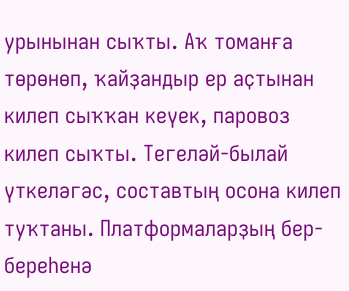урынынан сыҡты. Аҡ томанға төрөнөп, ҡайҙандыр ер аҫтынан килеп сыҡҡан кеүек, паровоз килеп сыҡты. Тегеләй-былай үткеләгәс, составтың осона килеп туҡтаны. Платформаларҙың бер-береһенә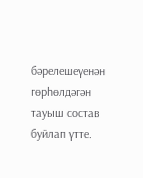бәрелешеүенән гөрһөлдәгән тауыш состав буйлап үтте.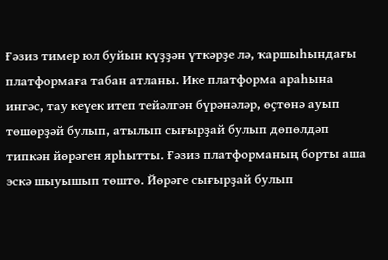Ғәзиз тимер юл буйын күҙҙән үткәрҙе лә, ҡаршыһындағы платформаға табан атланы. Ике платформа араһына ингәс, тау кеүек итеп тейәлгән бүрәнәләр, өҫтөнә ауып төшөрҙәй булып, атылып сығырҙай булып дөпөлдәп типкән йөрәген ярһытты. Ғәзиз платформаның борты аша эскә шыуышып төштө. Йөрәге сығырҙай булып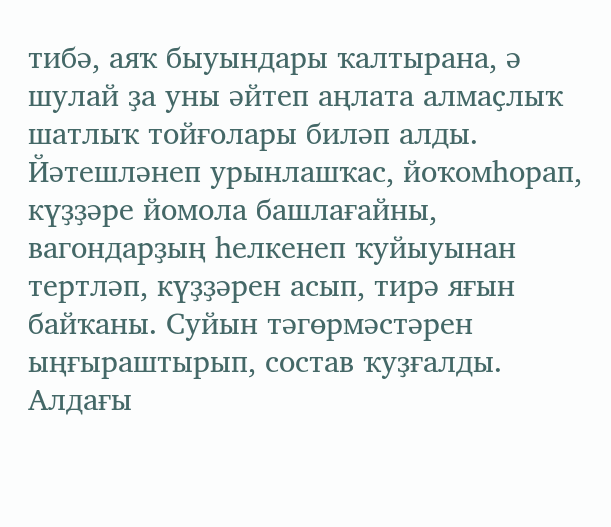тибә, аяҡ быуындары ҡалтырана, ә шулай ҙа уны әйтеп аңлата алмаҫлыҡ шатлыҡ тойғолары биләп алды. Йәтешләнеп урынлашҡас, йоҡомһорап, күҙҙәре йомола башлағайны, вагондарҙың һелкенеп ҡуйыуынан тертләп, күҙҙәрен асып, тирә яғын байҡаны. Суйын тәгөрмәстәрен ыңғыраштырып, состав ҡуҙғалды. Алдағы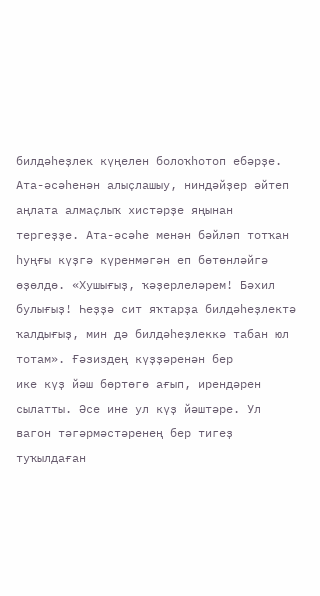билдәһеҙлек күңелен болоҡһотоп ебәрҙе. Ата-әсәһенән алыҫлашыу, ниндәйҙер әйтеп аңлата алмаҫлыҡ хистәрҙе яңынан тергеҙҙе. Ата-әсәһе менән бәйләп тотҡан һуңғы күҙгә күренмәгән еп бөтөнләйгә өҙөлдө. «Хушығыҙ, ҡәҙерлеләрем! Бәхил булығыҙ! Һеҙҙә сит яҡтарҙа билдәһеҙлектә ҡалдығыҙ, мин дә билдәһеҙлеккә табан юл тотам». Ғәзиздең күҙҙәренән бер
ике күҙ йәш бөртөгө ағып, ирендәрен сылатты. Әсе ине ул күҙ йәштәре. Ул вагон тәгәрмәстәренең бер тигеҙ туҡылдаған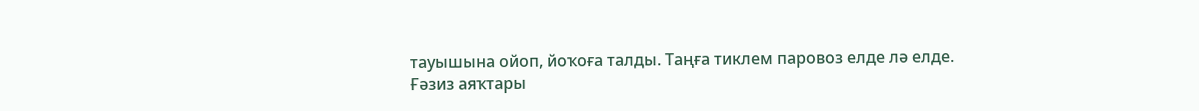тауышына ойоп, йоҡоға талды. Таңға тиклем паровоз елде лә елде.
Ғәзиз аяҡтары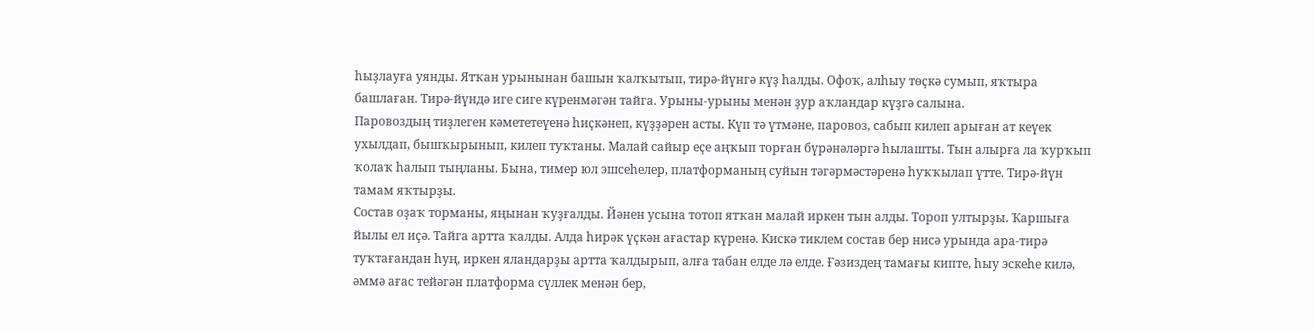һыҙлауға уянды. Ятҡан урынынан башын ҡалҡытып, тирә-йүнгә күҙ һалды. Офоҡ, алһыу төҫкә сумып, яҡтыра башлаған. Тирә-йүндә иге сиге күренмәгән тайга. Урыны-урыны менән ҙур аҡландар күҙгә салына.
Паровоздың тиҙлеген кәмететеүенә һиҫкәнеп, күҙҙәрен асты. Күп тә үтмәне, паровоз, сабып килеп арыған ат кеүек ухылдап, бышҡырынып, килеп туҡтаны. Малай сайыр еҫе аңҡып торған бүрәнәләргә һылашты. Тын алырға ла ҡурҡып ҡолаҡ һалып тыңланы. Бына, тимер юл эшсеһелер, платформаның суйын тәгәрмәстәренә һуҡҡылап үтте. Тирә-йүн тамам яҡтырҙы.
Состав оҙаҡ торманы, яңынан ҡуҙғалды. Йәнен усына тотоп ятҡан малай иркен тын алды. Тороп ултырҙы. Ҡаршыға йылы ел иҫә. Тайга артта ҡалды. Алда һирәк үҫкән ағастар күренә. Кискә тиклем состав бер нисә урында ара-тирә туҡтағандан һуң, иркен яландарҙы артта ҡалдырып, алға табан елде лә елде. Ғәзиздең тамағы кипте, һыу эскеһе килә, әммә ағас тейәгән платформа сүллек менән бер,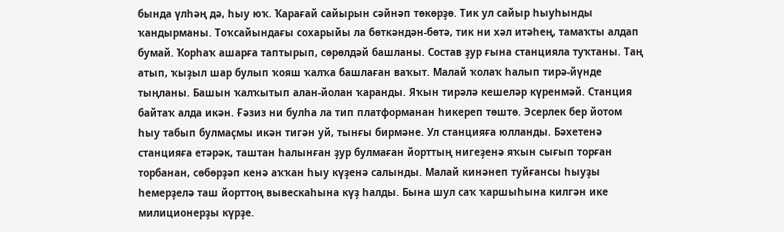бында үлһәң дә, һыу юҡ. Ҡарағай сайырын сәйнәп төкөрҙө. Тик ул сайыр һыуһынды ҡандырманы. Тоҡсайындағы сохарыйы ла бөткәндән-бөтә, тик ни хәл итәһең, тамаҡты алдап бумай. Ҡорһаҡ ашарға таптырып, сөрөлдәй башланы. Состав ҙур ғына станцияла туҡтаны. Таң атып, ҡыҙыл шар булып ҡояш ҡалҡа башлаған ваҡыт. Малай ҡолаҡ һалып тирә-йүнде тыңланы. Башын ҡалҡытып алан-йолан ҡаранды. Яҡын тирәлә кешеләр күренмәй. Станция байтаҡ алда икән. Ғәзиз ни булһа ла тип платформанан һикереп төштө. Эсерлек бер йотом һыу табып булмаҫмы икән тигән уй, тынғы бирмәне. Ул станцияға юлланды. Бәхетенә станцияға етәрәк, таштан һалынған ҙур булмаған йорттың нигеҙенә яҡын сығып торған торбанан, сөбөрҙәп кенә аҡҡан һыу күҙенә салынды. Малай кинәнеп туйғансы һыуҙы һемерҙелә таш йорттоң вывескаһына күҙ һалды. Бына шул саҡ ҡаршыһына килгән ике милиционерҙы күрҙе.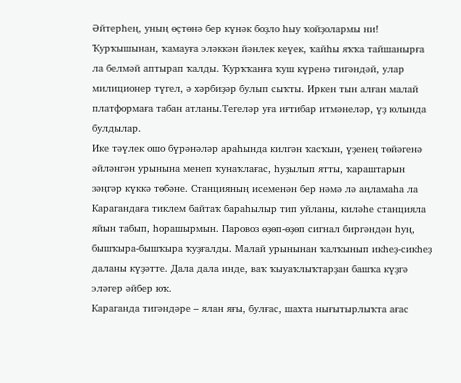Әйтерһең, уның өҫтөнә бер күнәк боҙло һыу ҡойҙолармы ни! Ҡурҡышынан, ҡамауға эләккән йәнлек кеүек, ҡайһы яҡҡа тайшанырға ла белмәй аптырап ҡалды. Ҡурҡҡанға ҡуш күренә тигәндәй, улар милиционер түгел, ә хәрбиҙәр булып сыҡты. Иркен тын алған малай платформаға табан атланы.Тегеләр уға иғтибар итмәнеләр, үҙ юлында булдылар.
Ике тәүлек ошо бүрәнәләр араһында килгән ҡасҡын, үҙенең төйәгенә әйләнгән урынына менеп ҡунаҡлағас, һуҙылып ятты, ҡараштарын зәңгәр күккә төбәне. Станцияның исеменән бер нәмә лә аңламаһа ла Карагандаға тиклем байтаҡ бараһылыр тип уйланы, киләһе станцияла яйын табып, һорашырмын. Паровоз өҙөп-өҙөп сигнал биргәндән һуң, бышҡыра-бышҡыра ҡуҙғалды. Малай урынынан ҡалҡынып икһеҙ-сикһеҙ даланы күҙәтте. Дала дала инде, ваҡ ҡыуаҡлыҡтарҙан башҡа күҙгә эләгер әйбер юҡ.
Караганда тигәндәре – ялан яғы, булғас, шахта нығытырлыҡта ағас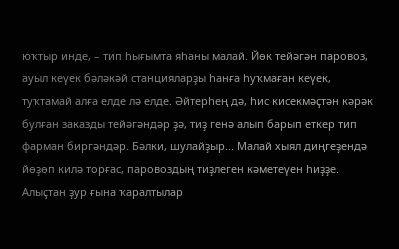юҡтыр инде, – тип һығымта яһаны малай. Йөк тейәгән паровоз, ауыл кеүек бәләкәй станцияларҙы һанға һуҡмаған кеүек, туҡтамай алға елде лә елде. Әйтерһең дә, һис кисекмәҫтән кәрәк булған заказды тейәгәндәр ҙә, тиҙ генә алып барып еткер тип фарман биргәндәр. Бәлки, шулайҙыр... Малай хыял диңгеҙендә йөҙөп килә торғас, паровоздың тиҙлеген кәметеүен һиҙҙе. Алыҫтан ҙур ғына ҡаралтылар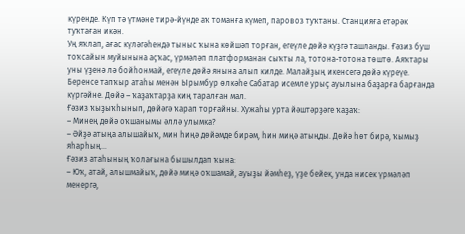күренде. Күп тә үтмәне тирә-йүнде аҡ томанға күмеп, паровоз туҡтаны. Станцияға етәрәк туҡтаған икән.
Уң яҡлап, ағас күләгәһендә тыныс ҡына көйшәп торған, егеүле дөйә күҙгә ташланды. Ғәзиз буш тоҡсайын муйынына аҫҡас, үрмәләп платформанан сыҡты ла, тотона-тотона төштө. Аяҡтары уны үҙенә лә бойһонмай, егеүле дөйә янына алып килде. Малайҙың икенсегә дөйә күреүе. Беренсе тапҡыр атаһы менән Ырымбур өлкәһе Сабатар исемле урыҫ ауылына баҙарға барғанда күргәйне. Дөйә – ҡаҙаҡтарҙа киң таралған мал.
Ғәзиз ҡыҙыҡһынып, дөйәгә ҡарап торғайны. Хужаһы урта йәштәрҙәге ҡаҙаҡ:
– Минең дөйә оҡшанымы әллә улымка?
– Әйҙә атыңа алышайыҡ, мин һиңә дөйәмде бирәм, һин миңә атыңды. Дөйә һөт бирә, ҡымыҙ яһарһың...
Ғәзиз атаһының ҡолағына бышылдап ҡына:
– Юҡ, атай, алышмайыҡ, дөйә миңә оҡшамай, ауыҙы йәмһеҙ, үҙе бейек, унда нисек үрмәләп менергә,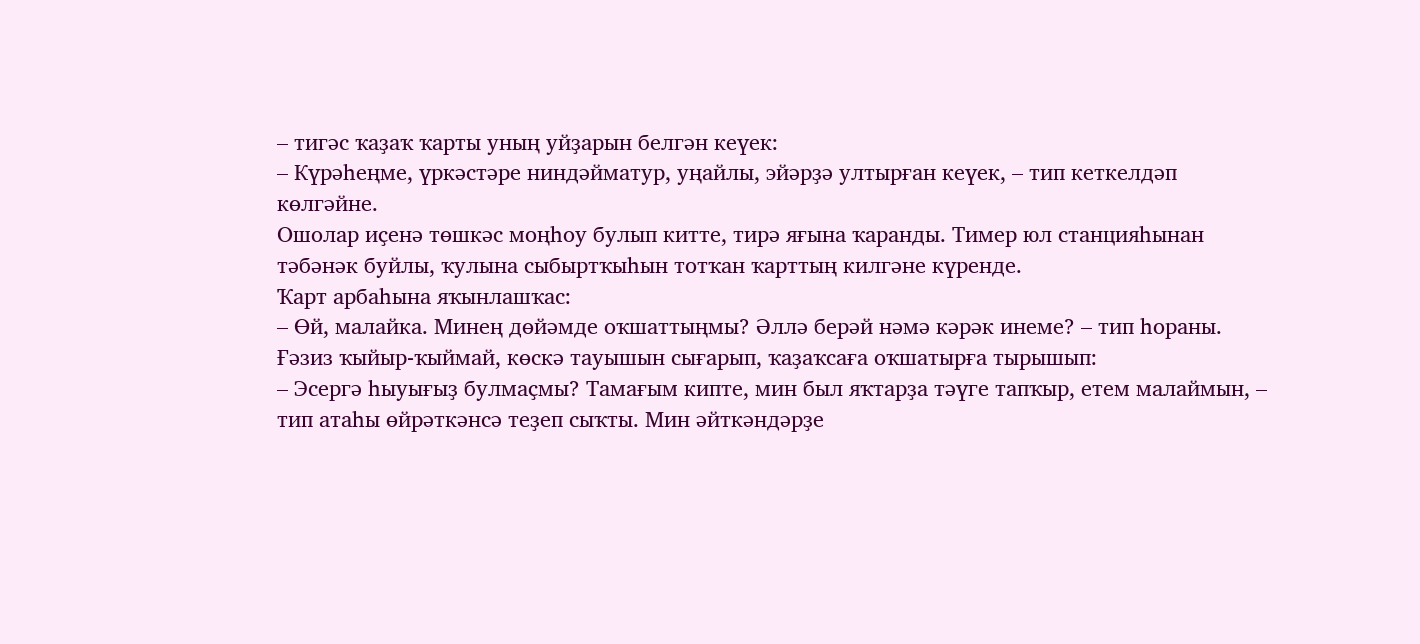– тигәс ҡаҙаҡ ҡарты уның уйҙарын белгән кеүек:
– Күрәһеңме, үркәстәре ниндәйматур, уңайлы, эйәрҙә ултырған кеүек, – тип кеткелдәп көлгәйне.
Ошолар иҫенә төшкәс моңһоу булып китте, тирә яғына ҡаранды. Тимер юл станцияһынан тәбәнәк буйлы, ҡулына сыбыртҡыһын тотҡан ҡарттың килгәне күренде.
Ҡарт арбаһына яҡынлашҡас:
– Өй, малайка. Минең дөйәмде оҡшаттыңмы? Әллә берәй нәмә кәрәк инеме? – тип һораны.
Ғәзиз ҡыйыр-ҡыймай, көскә тауышын сығарып, ҡаҙаҡсаға оҡшатырға тырышып:
– Эсергә һыуығыҙ булмаҫмы? Тамағым кипте, мин был яҡтарҙа тәүге тапҡыр, етем малаймын, – тип атаһы өйрәткәнсә теҙеп сыҡты. Мин әйткәндәрҙе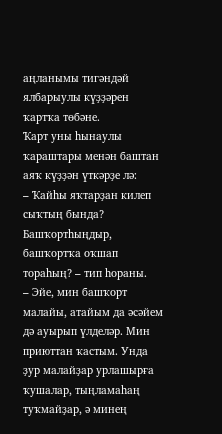аңланымы тигәндәй ялбарыулы күҙҙәрен ҡартҡа төбәне.
Ҡарт уны һынаулы ҡараштары менән баштан аяҡ күҙҙән үткәрҙе лә:
– Ҡайһы яҡтарҙан килеп сыҡтың бында? Башҡортһыңдыр, башҡортҡа оҡшап тораһың? – тип һораны.
– Эйе, мин башҡорт малайы, атайым да әсәйем дә ауырып үлделәр. Мин приюттан ҡастым. Унда ҙур малайҙар урлашырға ҡушалар, тыңламаһаң туҡмайҙар, ә минең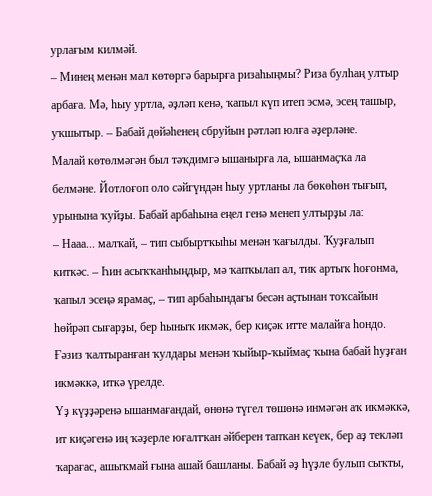урлағым килмәй.
– Минең менән мал көтөргә барырға ризаһыңмы? Риза булһаң ултыр арбаға. Мә, һыу уртла, әҙләп кенә, ҡапыл күп итеп эсмә, эсең ташыр, уҡшытыр. – Бабай дөйәһенең сбруйын рәтләп юлға әҙерләне.
Малай көтөлмәгән был тәҡдимгә ышанырға ла, ышанмаҫҡа ла белмәне. Йотлоғоп оло сәйгүндән һыу уртланы ла бөкөһөн тығып, урынына ҡуйҙы. Бабай арбаһына еңел генә менеп ултырҙы ла:
– Нааа... малҡай, – тип сыбыртҡыһы менән ҡағылды. Ҡуҙғалып киткәс. – Һин асыҡҡанһыңдыр, мә ҡапҡылап ал, тик артыҡ һоғонма, ҡапыл эсеңә ярамаҫ, – тип арбаһындағы бесән аҫтынан тоҡсайын һөйрәп сығарҙы, бер һыныҡ икмәк, бер киҫәк итте малайға һондо.
Ғәзиз ҡалтыранған ҡулдары менән ҡыйыр-ҡыймаҫ ҡына бабай һуҙған икмәккә, иткә үрелде.
Үҙ күҙҙәренә ышанмағандай, өнөнә түгел төшөнә инмәгән аҡ икмәккә, ит киҫәгенә иң ҡәҙерле юғалтҡан әйберен тапҡан кеүек, бер аҙ текләп ҡарағас, ашыҡмай ғына ашай башланы. Бабай әҙ һүҙле булып сыҡты,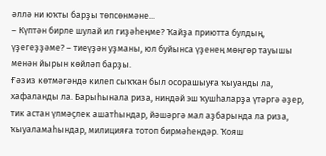әллә ни юҡты барҙы төпсөнмәне...
– Күптән бирле шулай ил гиҙәһеңме? Ҡайҙа приютта булдың, үҙегеҙҙәме? – тиеүҙән уҙманы, юл буйынса үҙенең мөңгөр тауышы менән йырын көйләп барҙы.
Ғәзиз көтмәгәндә килеп сыҡҡан был осорашыуға ҡыуанды ла, хафаланды ла. Барыһынала риза, ниндәй эш ҡушһаларҙа үтәргә әҙер, тик астан үлмәҫлек ашатһындар, йәшәргә мал аҙбарында ла риза, ҡыуаламаһындар, милицияға тотоп бирмәһендәр. Ҡояш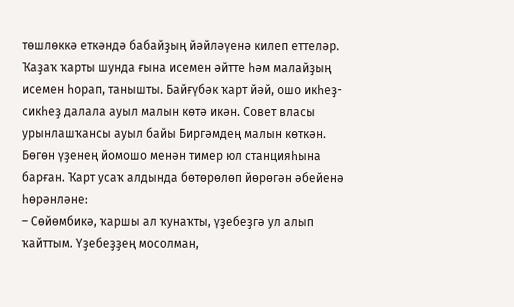төшлөккә еткәндә бабайҙың йәйләүенә килеп еттеләр. Ҡаҙаҡ ҡарты шунда ғына исемен әйтте һәм малайҙың исемен һорап, танышты. Байғүбәк ҡарт йәй, ошо икһеҙ-сикһеҙ далала ауыл малын көтә икән. Совет власы урынлашҡансы ауыл байы Биргәмдең малын көткән. Бөгөн үҙенең йомошо менән тимер юл станцияһына барған. Ҡарт усаҡ алдында бөтөрөлөп йөрөгән әбейенә һөрәнләне:
– Сөйөмбикә, ҡаршы ал ҡунаҡты, үҙебеҙгә ул алып ҡайттым. Үҙебеҙҙең мосолман,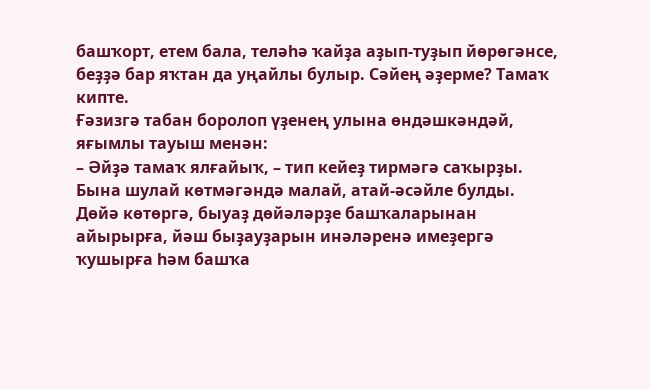башҡорт, етем бала, теләһә ҡайҙа аҙып-туҙып йөрөгәнсе, беҙҙә бар яҡтан да уңайлы булыр. Сәйең әҙерме? Тамаҡ кипте.
Ғәзизгә табан боролоп үҙенең улына өндәшкәндәй, яғымлы тауыш менән:
– Әйҙә тамаҡ ялғайыҡ, – тип кейеҙ тирмәгә саҡырҙы.
Бына шулай көтмәгәндә малай, атай-әсәйле булды.
Дөйә көтөргә, быуаҙ дөйәләрҙе башҡаларынан айырырға, йәш быҙауҙарын инәләренә имеҙергә ҡушырға һәм башҡа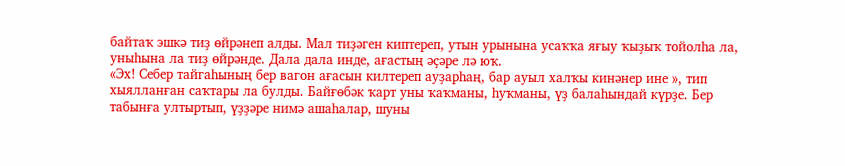байтаҡ эшкә тиҙ өйрәнеп алды. Мал тиҙәген киптереп, утын урынына усаҡҡа яғыу ҡыҙыҡ тойолһа ла, уныһына ла тиҙ өйрәнде. Дала дала инде, ағастың әҫәре лә юҡ.
«Эх! Себер тайгаһының бер вагон ағасын килтереп ауҙарһаң, бар ауыл халҡы кинәнер ине », тип хыялланған саҡтары ла булды. Байғөбәк ҡарт уны ҡаҡманы, һуҡманы, үҙ балаһындай күрҙе. Бер табынға ултыртып, үҙҙәре нимә ашаһалар, шуны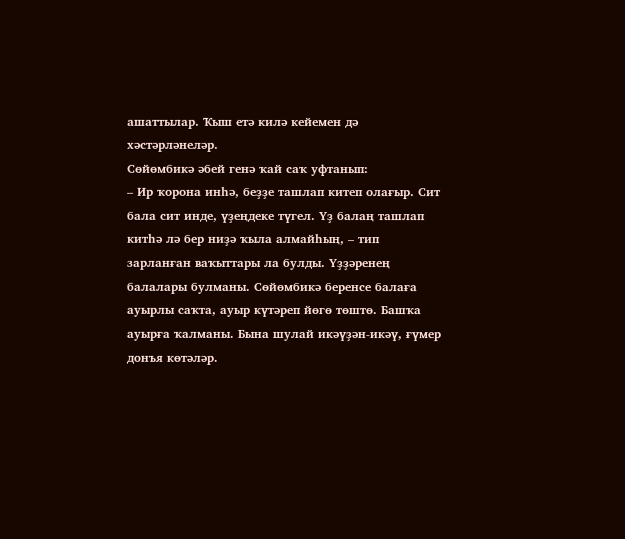ашаттылар. Ҡыш етә килә кейемен дә хәстәрләнеләр.
Сөйөмбикә әбей генә ҡай саҡ уфтанып:
– Ир ҡорона инһә, беҙҙе ташлап китеп олағыр. Сит бала сит инде, үҙеңдеке түгел. Үҙ балаң ташлап китһә лә бер ниҙә ҡыла алмайһың, – тип зарланған ваҡыттары ла булды. Үҙҙәренең балалары булманы. Сөйөмбикә беренсе балаға ауырлы саҡта, ауыр күтәреп йөгө төштө. Башҡа ауырға ҡалманы. Бына шулай икәүҙән-икәү, ғүмер донъя көтәләр.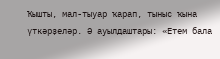Ҡышты, мал-тыуар ҡарап, тыныс ҡына үткәрҙеләр. Ә ауылдаштары: «Етем бала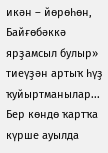икән – йөрөһөн, Байғөбәккә ярҙамсыл булыр» тиеүҙән артыҡ һүҙ ҡуйыртманылар...
Бер көндө ҡартҡа күрше ауылда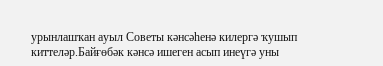урынлашҡан ауыл Советы кәнсәһенә килергә ҡушып киттеләр.Байғөбәк кәнсә ишеген асып инеүгә уны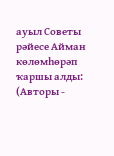ауыл Советы рәйесе Айман көлөмһөрәп ҡаршы алды:
(Авторы -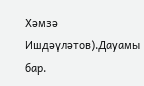Хәмзә Ишдәүләтов).Дауамы бар.